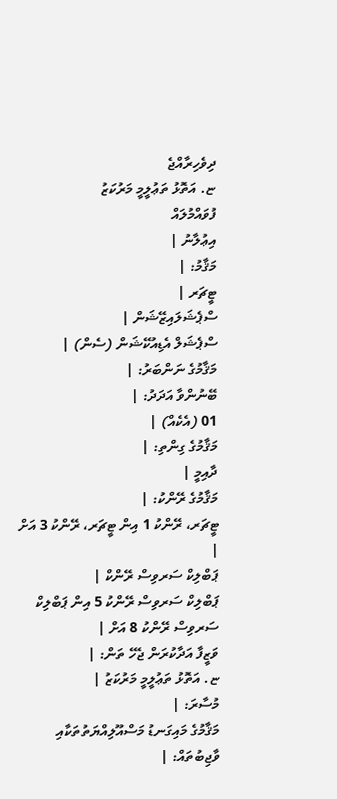ދިވެހިރާއްޖެ
ޏ. އަތޮޅު ތަޢުލީމީ މަރުކަޒު
ފުވައްމުލައް
އިޢުލާނު |
މަޤާމު: |
ޓީޗަރ |
ސްޕެޝަލައިޒޭޝަން |
ސްޕެޝަލް އެޑިއުކޭޝަން (ސެން) |
މަޤާމުގެ ނަންބަރު: |
ބޭނުންވާ އަދަދު: |
01 (އެކެއް) |
މަޤާމުގެ ގިންތި: |
ދާއިމީ |
މަޤާމުގެ ރޭންކު: |
ޓީޗަރ، ރޭންކު 1 އިން ޓީޗަރ، ރޭންކު 3 އަށް |
ޕަބްލިކް ސަރވިސް ރޭންކް |
ޕަބްލިކް ސަރވިސް ރޭންކު 5 އިން ޕަބްލިކް ސަރވިސް ރޭންކު 8 އަށް |
ވަޒީފާ އަދާކުރަން ޖެހޭ ތަން: |
ޏ. އަތޮޅު ތަޢުލީމީ މަރުކަޒު |
މުސާރަ: |
މަޤާމުގެ މައިގަނޑު މަސްއޫލިއްޔަތުތަކާއި ވާޖިބުތައް: |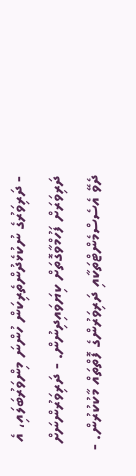- ދަރިވަރުގެ ނުކުޅެދުންތެރިކަން ހުންނަ މިންވަރުބަލައި، އެ ދަރިވަރަށް ފަހުމްވާގޮތަށް ކިޔަވައިދިނުން. - ދަރިވަރުންނަށް ދެވޭ އެސެސްމެންޓްތަކާއި ދަރިވަރުންގެ ފޮތްތައް މާކުކުރުން. -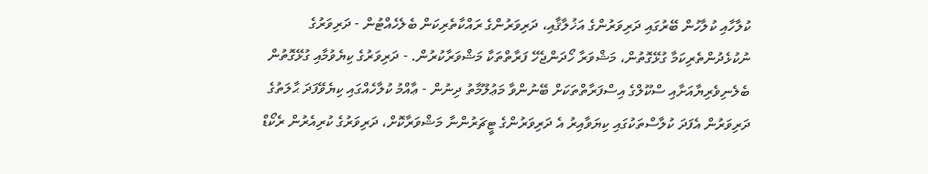ކުލާހާއި ކުލާހުން ބޭރުގައި ދަރިވަރުންގެ އަޚުލާޤާއި، ދަރިވަރުންގެ ރައްކާތެރިކަން ބެލެހެއްޓުން - ދަރިވަރުގެ ނުކުޅެދުންތެރިކަމާ ގުޅޭގޮތުން، މަޝްވަރާ ހޯދަންޖެހޭ ފަރާތްތަކާ މަޝްވަރާކުރުން. - ދަރިވަރުގެ ކިޔެވުމާއި ގުޅޭގޮތުން ބެލެނިވެރިޔާއަށާއި ސްކޫލްގެ އިސްފަރާތްތަކަށް ބޭނުންވާ މަޢުލޫމާތު ދިނުން - ޢާއްމު ކުލާހެއްގައި ކިޔެވޭފަދަ ޙާލަތުގެ ދަރިވަރުން އެފަދަ ކުލާސްތަކުގައި ކިޔަވާއިރު އެ ދަރިވަރުންގެ ޓީޗަރުންނާ މަޝްވަރާކޮށް، ދަރިވަރުގެ ކުރިއެރުން ރެކޯޑް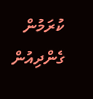ކުރަމުން ގެންދިއުން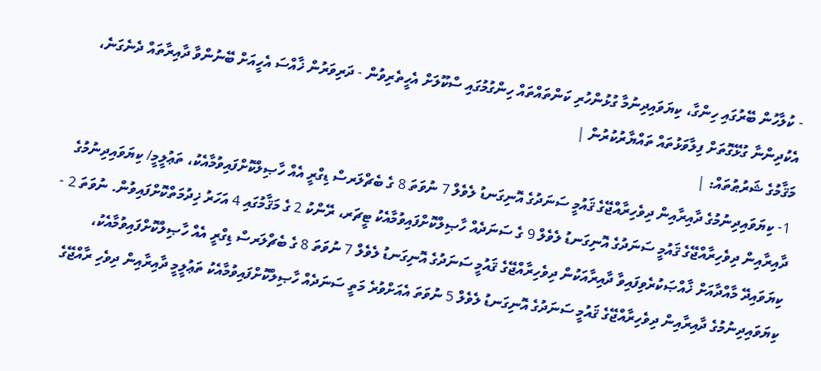- ކުލާހުން ބޭރުގައި ހިންގާ، ކިޔަވައިދިނުމާ ގުޅުންހުރި ކަންތައްތައް ހިންގުމުގައި ސްކޫލަށް އެހީތެރިވުން - ދަރިވަރުން ޚާއްސަ އެހީއަށް ބޭނުންވާ ދާއިރާތައް ދެނެގަނެ، އެކުދިންނާ ގުޅޭގޮތަށް ފިލާވަޅުތައް ތައްޔާރުކުރުން |
މަޤާމުގެ ޝަރުޠުތައް: |
1- ކިޔަވައިދިނުމުގެ ދާއިރާއިން ދިވެހިރާއްޖޭގެ ޤައުމީ ސަނަދުގެ އޮނިގަނޑު ލެވެލް 7 ނުވަތަ 8 ގެ ބެޗްލަރސް ޑިގްރީ އެއް ހާޞިލްކޮށްފައިވުމާއެކު، ތަޢުލީމީ/ ކިޔަވައިދިނުމުގެ ދާއިރާއިން ދިވެހިރާއްޖޭގެ ޤައުމީ ސަނަދުގެ އޮނިގަނޑު ލެވެލް 9 ގެ ސަނަދެއް ހާޞިލްކޮށްފައިވުމާއެކު ޓީޗަރ، ރޭންކު 2 ގެ މަޤާމުގައި 4 އަހަރު ޚިދުމަތްކޮށްފައިވުން. ނުވަތަ 2 - ކިޔަވައިދޭ މާއްދާއަށް ޚާއްޞަކުރެވިފައިވާ ދާއިރާއަކުން ދިވެހިރާއްޖޭގެ ޤައުމީ ސަނަދުގެ އޮނިގަނޑު ލެވެލް 7 ނުވަތަ 8 ގެ ބެޗްލަރސް ޑިގްރީ އެއް ހާޞިލްކޮށްފައިވުމާއެކު، ކިޔަވައިދިނުމުގެ ދާއިރާއިން ދިވެހިރާއްޖޭގެ ޤައުމީ ސަނަދުގެ އޮނިގަނޑު ލެވެލް 5 ނުވަތަ އެއަށްވުރެ މަތީ ސަނަދެއް ހާޞިލްކޮށްފައިވުމާއެކު ތަޢުލީމީ ދާއިރާއިން ދިވެހި ރާއްޖޭގެ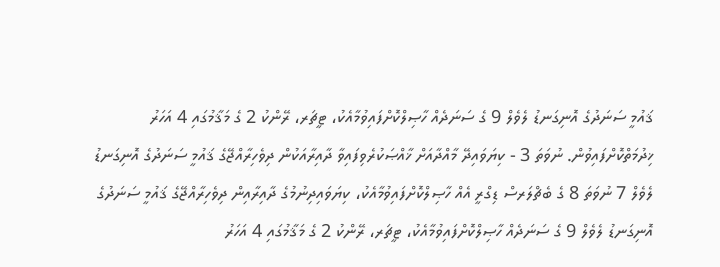ޤައުމީ ސަނަދުގެ އޮނިގަނޑު ލެވެލް 9 ގެ ސަނަދެއް ހާޞިލްކޮށްފައިވުމާއެކު، ޓީޗަރ، ރޭންކު 2 ގެ މަޤާމުގައި 4 އަހަރު ޚިދުމަތްކޮށްފައިވުން. ނުވަތަ 3 - ކިޔަވައިދޭ މާއްދާއަށް ޚާއްޞަކުރެވިފައިވާ ދާއިރާއަކުން ދިވެހިރާއްޖޭގެ ޤައުމީ ސަނަދުގެ އޮނިގަނޑު ލެވެލް 7 ނުވަތަ 8 ގެ ބެޗްލަރސް ޑިގްރީ އެއް ހާޞިލްކޮށްފައިވުމާއެކު، ކިޔަވައިދިނުމުގެ ދާއިރާއިން ދިވެހިރާއްޖޭގެ ޤައުމީ ސަނަދުގެ އޮނިގަނޑު ލެވެލް 9 ގެ ސަނަދެއް ހާޞިލްކޮށްފައިވުމާއެކު، ޓީޗަރ، ރޭންކު 2 ގެ މަޤާމުގައި 4 އަހަރު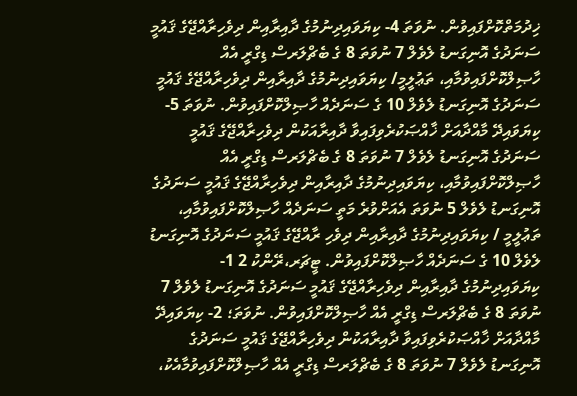ޚިދުމަތްކޮށްފައިވުން. ނުވަތަ 4- ކިޔަވައިދިނުމުގެ ދާއިރާއިން ދިވެހިރާއްޖޭގެ ޤައުމީ ސަނަދުގެ އޮނިގަނޑު ލެވެލް 7 ނުވަތަ 8 ގެ ބެޗްލަރސް ޑިގްރީ އެއް ހާޞިލްކޮށްފައިވުމާއި، ތަޢުލީމީ/ ކިޔަވައިދިނުމުގެ ދާއިރާއިން ދިވެހިރާއްޖޭގެ ޤައުމީ ސަނަދުގެ އޮނިގަނޑު ލެވެލް 10 ގެ ސަނަދެއް ހާޞިލްކޮށްފައިވުން. ނުވަތަ 5- ކިޔަވައިދޭ މާއްދާއަށް ޚާއްޞަކުރެވިފައިވާ ދާއިރާއަކުން ދިވެހިރާއްޖޭގެ ޤައުމީ ސަނަދުގެ އޮނިގަނޑު ލެވެލް 7 ނުވަތަ 8 ގެ ބެޗްލަރސް ޑިގްރީ އެއް ހާޞިލްކޮށްފައިވުމާއި، ކިޔަވައިދިނުމުގެ ދާއިރާއިން ދިވެހިރާއްޖޭގެ ޤައުމީ ސަނަދުގެ އޮނިގަނޑު ލެވެލް 5 ނުވަތަ އެއަށްވުރެ މަތީ ސަނަދެއް ހާޞިލްކޮށްފައިވުމާއި، ތަޢުލީމީ / ކިޔަވައިދިނުމުގެ ދާއިރާއިން ދިވެހި ރާއްޖޭގެ ޤައުމީ ސަނަދުގެ އޮނިގަނޑު ލެވެލް 10 ގެ ސަނަދެއް ހާޞިލްކޮށްފައިވުން. ޓީޗަރ،ރޭންކު 2 1- ކިޔަވައިދިނުމުގެ ދާއިރާއިން ދިވެހިރާއްޖޭގެ ޤައުމީ ސަނަދުގެ އޮނިގަނޑު ލެވެލް 7 ނުވަތަ 8 ގެ ބެޗްލަރސް ޑިގްރީ އެއް ހާޞިލްކޮށްފައިވުން. ނުވަތަ؛ 2- ކިޔަވައިދޭ މާއްދާއަށް ޚާއްޞަކުރެވިފައިވާ ދާއިރާއަކުން ދިވެހިރާއްޖޭގެ ޤައުމީ ސަނަދުގެ އޮނިގަނޑު ލެވެލް 7 ނުވަތަ 8 ގެ ބެޗްލަރސް ޑިގްރީ އެއް ހާޞިލްކޮށްފައިވުމާއެކު،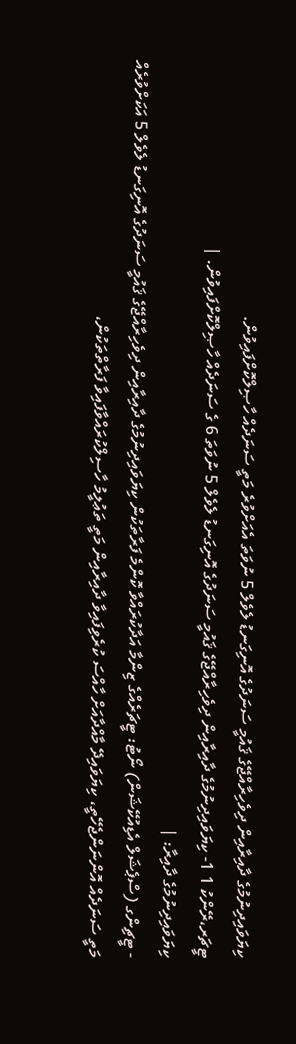ކިޔަވައިދިނުމުގެ ދާއިރާއިން ދިވެހިރާއްޖޭގެ ޤައުމީ ސަނަދުގެ އޮނިގަނޑު ލެވެލް 5 ނުވަތަ އެއަށްވުރެ މަތީ ސަނަދެއް ހާޞިލްކޮށްފައިވުން.
ޓީޗަރ،ރޭންކު 1 1- ކިޔަވައިދިނުމުގެ ދާއިރާއިން ދިވެހިރާއްޖޭގެ ޤައުމީ ސަނަދުގެ އޮނިގަނޑު ލެވެލް 5 ނުވަތަ 6 ގެ ސަނަދެއް ހާޞިލްކޮށްފައިވުން. |
ކިޔަވައިދިނުމުގެ ދާއިރާ: |
- ޓީޗިންގ (ސްޕެޝަލް އެޑިއުކޭޝަން) ނޯޓު: ޓީޗަރެއްގެ ޒިންމާ އަދާކުރައްވާ ކޮންމެ ފަރާތަކުން ކިޔަވައިދިނުމުގެ ދާއިރާއިން ދިވެހިރާއްޖޭގެ ޤައުމީ ސަނަދުގެ އޮނިގަނޑު ލެވެލް 5 އަކަށްވުރެއް މަތީ ސަނަދެއް އޮންނަންޖެހޭތީ، ކިޔަވައިދޭ މާއްދާއަށް ހާއްސަ ކުރެވިފައިވާ ދާއިރާއިން މަތީ ތަޢުލީމު ހާސިލްކުރައްވާފައިވާ ފަރާތްތަކުން،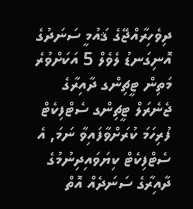ދިވެހިރާއްޖޭގެ ޤައުމީ ސަނަދުގެ އޮނިގަނޑު ލެވެލް 5 އަކަށްވުރެ މަތިން ޓީޗިންގ ދާއިރާގެ ޖެނެރަލް ޓީޗިންގ ސެޓްފިކެޓް ފުރިހަމަ ކުރަށްވާފައިވާ ނަމަ, އެ ސެޓްފިކެޓް ކިޔަވައިދިނުމުގެ ދާއިރާގެ ސަނަދެއް އޮތް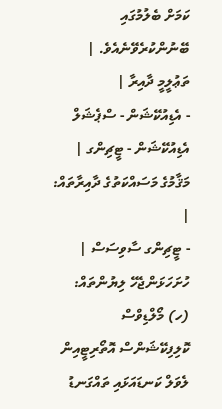ކަމަށް ބެލުމުގައި ބޭނުންކުރެވޭނެއެވެ. |
ތަޢުލީމީ ދާއިރާ |
- އެޑިއުކޭޝަން - ސްޕެޝަލް އެޑިއުކޭޝަން - ޓީޗިންގ |
މަޤާމުގެ މަސައްކަތުގެ ދާއިރާތައް: |
- ޓީޗިންގ ސާވިސަސް |
ހުށަހަޅަންޖެހޭ ލިޔުންތައް:
(ހ) މޯލްޑިވްސް ކޮލިފިކޭޝަންސް އޮތޯރިޓީއިން ލެވަލް ކަނޑައަޅައި ތައްގަނޑު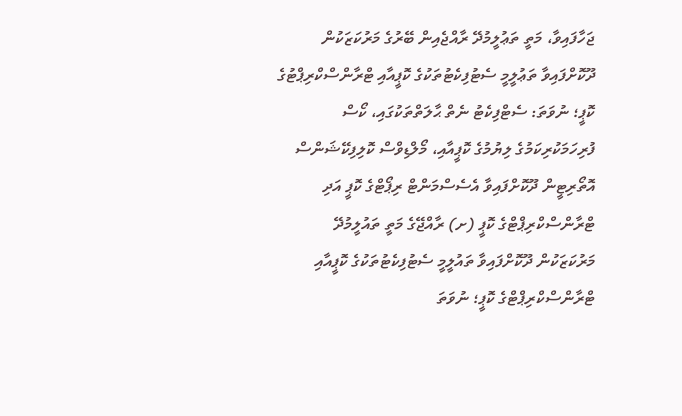ޖަހާފައިވާ، މަތީ ތަޢުލީމުދޭ ރާއްޖެއިން ބޭރުގެ މަރުކަޒަކުން ދޫކޮށްފައިވާ ތަޢުލީމީ ސެޓުފިކެޓުތަކުގެ ކޮޕީއާއި ޓްރާންސްކްރިޕްޓުގެ ކޮޕީ؛ ނުވަތަ: ސެޓްފިކެޓު ނެތް ޙާލަތްތަކުގައި، ކޯސް ފުރިހަމަކުރިކަމުގެ ލިޔުމުގެ ކޮޕީއާއި، މޯލްޑިވްސް ކޮލިފިކޭޝަންސް އޮތޯރިޓީން ދޫކޮށްފައިވާ އެސެސްމަންޓް ރިޕޯޓްގެ ކޮޕީ އަދި ޓްރާންސްކްރިޕްޓްގެ ކޮޕީ (ށ) ރާއްޖޭގެ މަތީ ތައުލީމުދޭ މަރުކަޒަކުން ދޫކޮށްފައިވާ ތައުލީމީ ސެޓުފިކެޓުތަކުގެ ކޮޕީއާއި ޓްރާންސްކްރިޕްޓްގެ ކޮޕީ؛ ނުވަތަ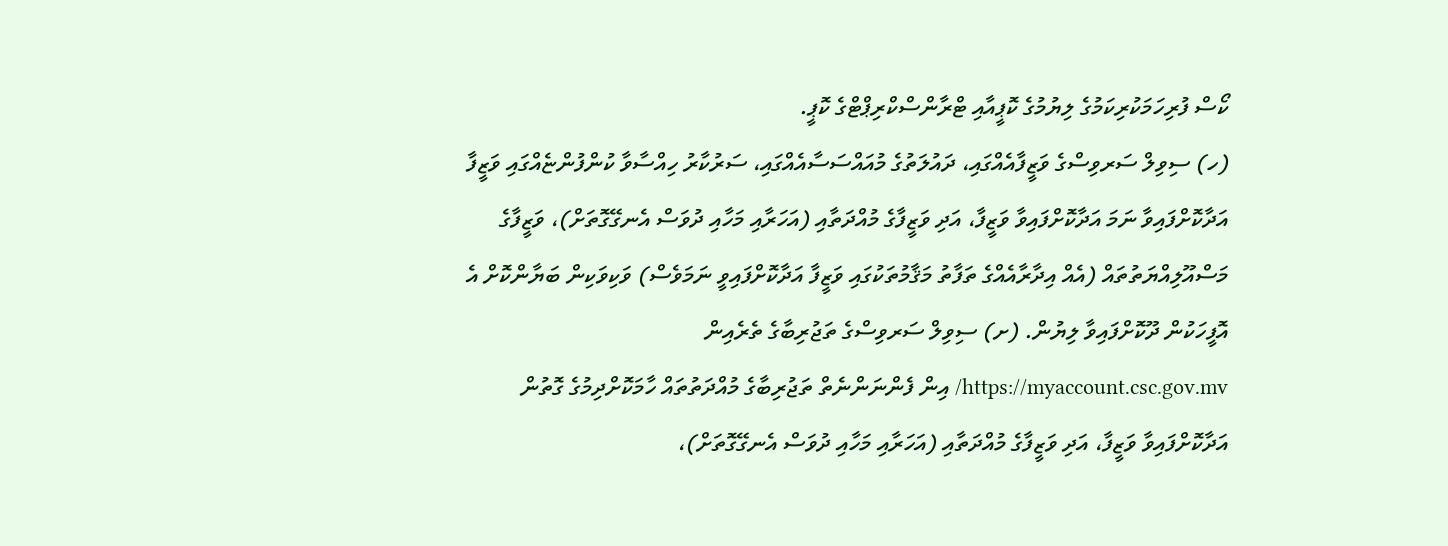ކޯސް ފުރިހަމަކުރިކަމުގެ ލިޔުމުގެ ކޮޕީއާއި ޓްރާންސްކްރިޕްޓްގެ ކޮޕީ.
(ހ) ސިވިލް ސަރވިސްގެ ވަޒީފާއެއްގައި، ދައުލަތުގެ މުއައްސަސާއެއްގައި، ސަރުކާރު ހިއްސާވާ ކުންފުންޏެއްގައި ވަޒީފާ އަދާކޮށްފައިވާ ނަމަ އަދާކޮށްފައިވާ ވަޒީފާ، އަދި ވަޒީފާގެ މުއްދަތާއި (އަހަރާއި މަހާއި ދުވަސް އެނގޭގޮތަށް)، ވަޒީފާގެ މަސްއޫލިއްޔަތުތައް (އެއް އިދާރާއެއްގެ ތަފާތު މަޤާމުތަކުގައި ވަޒީފާ އަދާކޮށްފައިވީ ނަމަވެސް) ވަކިވަކިން ބަޔާންކޮށް އެ އޮފީހަކުން ދޫކޮށްފައިވާ ލިޔުން. (ށ) ސިވިލް ސަރވިސްގެ ތަޖުރިބާގެ ތެރެއިން https://myaccount.csc.gov.mv/ އިން ފެންނަންނެތް ތަޖުރިބާގެ މުއްދަތުތައް ހާމަކޮށްދިމުގެ ގޮތުން އަދާކޮށްފައިވާ ވަޒީފާ، އަދި ވަޒީފާގެ މުއްދަތާއި (އަހަރާއި މަހާއި ދުވަސް އެނގޭގޮތަށް)،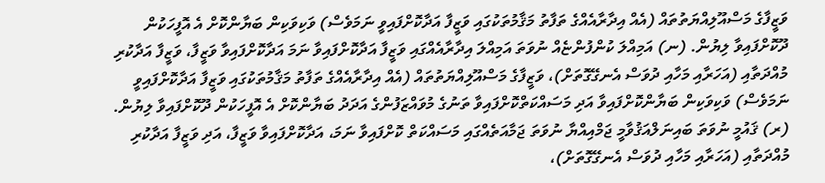ވަޒީފާގެ މަސްއޫލިއްޔަތުތައް (އެއް އިދާރާއެއްގެ ތަފާތު މަޤާމުތަކުގައި ވަޒީފާ އަދާކޮށްފައިވީ ނަމަވެސް) ވަކިވަކިން ބަޔާންކޮށް އެ އޮފީހަކުން ދޫކޮށްފައިވާ ލިޔުން. (ނ) އަމިއްލަ ކުންފުންޏެއް ނުވަތަ އަމިއްލަ އިދާރާއެއްގައި ވަޒީފާ އަދާކޮށްފައިވާ ނަމަ އަދާކޮށްފައިވާ ވަޒީފާ، ވަޒީފާ އަދާކުރި މުއްދަތާއި (އަހަރާއި މަހާއި ދުވަސް އެނގޭގޮތަށް)، ވަޒީފާގެ މަސްއޫލިއްޔަތުތައް (އެއް އިދާރާއެއްގެ ތަފާތު މަޤާމުތަކުގައި ވަޒީފާ އަދާކޮށްފައިވީ ނަމަވެސް) ވަކިވަކިން ބަޔާންކޮށްފައިވާ އަދި މަސައްކަތްކޮށްފައިވާ ތަނުގެ މުވައްޒަފުންގެ އަދަދު ބަޔާންކޮށް އެ އޮފީހަކުން ދޫކޮށްފައިވާ ލިޔުން. (ރ) ޤައުމީ ނުވަތަ ބައިނަލްއަޤުވާމީ ޖަމްއިއްޔާ ނުވަތަ ޖަމާއަތެއްގައި މަސައްކަތް ކޮށްފައިވާ ނަމަ، އަދާކޮށްފައިވާ ވަޒީފާ، އަދި ވަޒީފާ އަދާކުރި މުއްދަތާއި (އަހަރާއި މަހާއި ދުވަސް އެނގޭގޮތަށް)،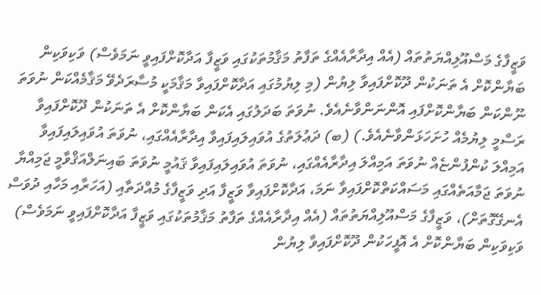ވަޒީފާގެ މަސްއޫލިއްޔަތުތައް (އެއް އިދާރާއެއްގެ ތަފާތު މަޤާމުތަކުގައި ވަޒީފާ އަދާކޮށްފައިވީ ނަމަވެސް) ވަކިވަކިން ބަޔާންކޮށް އެ ތަނަކުން ދޫކޮށްފައިވާ ލިޔުން (މި ލިޔުމުގައި އަދާކޮށްފައިވާ މަޤާމަކީ މުސާރަދެވޭ މަޤާމެއްކަން ނުވަތަ ނޫންކަން ބަޔާންކޮށްފައި އޮންނަންވާނެއެވެ. ނުވަތަ ބަދަލުގައި އެކަން ބަޔާންކޮށް އެ ތަނަކުން ދޫކޮށްފައިވާ ރަސްމީ ލިޔުމެއް ހުށަހަޅަންވާނެއެވެ.) (ބ) ދަޢުލަތުގެ އުވައިލައިފައިވާ އިދާރާއެއްގައި، ނުވަތަ އުވައިލައިފައިވާ އަމިއްލަ ކުންފުންޏެއް ނުވަތަ އަމިއްލަ އިދާރާއެއްގައި، ނުވަތަ އުވައިލައިފައިވާ ޤައުމީ ނުވަތަ ބައިނަލްއަޤްވާމީ ޖަމިއްޔާ ނުވަތަ ޖަމާއަތެއްގައި މަސައްކަތްކޮށްފައިވާ ނަމަ، އަދާކޮށްފައިވާ ވަޒީފާ އަދި ވަޒީފާގެ މުއްދަތާއި (އަހަރާއި މަހާއި ދުވަސް އެނގޭގޮތަށް)، ވަޒީފާގެ މަސްއޫލިއްޔަތުތައް (އެއް އިދާރާއެއްގެ ތަފާތު މަޤާމުތަކުގައި ވަޒީފާ އަދާކޮށްފައިވީ ނަމަވެސް) ވަކިވަކިން ބަޔާންކޮށް އެ އޮފީހަކުން ދޫކޮށްފައިވާ ލިޔުން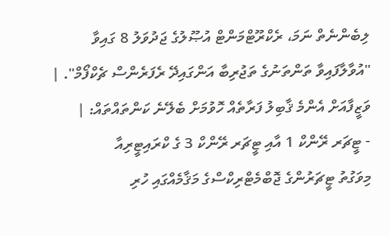ލިބެންނެތް ނަމަ، ރެކްރޫޓްމަންޓް އުޞޫލުގެ ޖަދުވަލު 8 ގައިވާ "އުވާލާފައިވާ ތަންތަނުގެ ތަޖުރިބާ އަންގައިދޭ ރެފަރެންސް ޗެކްފޯމް". |
ވަޒީފާއަށް އެންމެ ޤާބިލު ފަރާތެއް ހޮވުމަށް ބެލޭނެ ކަންތައްތައް: |
- ޓީޗަރ ރޭންކް 1 އާއި ޓީޗަރ ރޭންކް 3 ގެ ކްރައިޓީރިއާ
މިވަގުތު ޓީޗަރުންގެ ޖޮބްމެޓްރިކްސްގެ މަޤާމެއްގައި ހުރި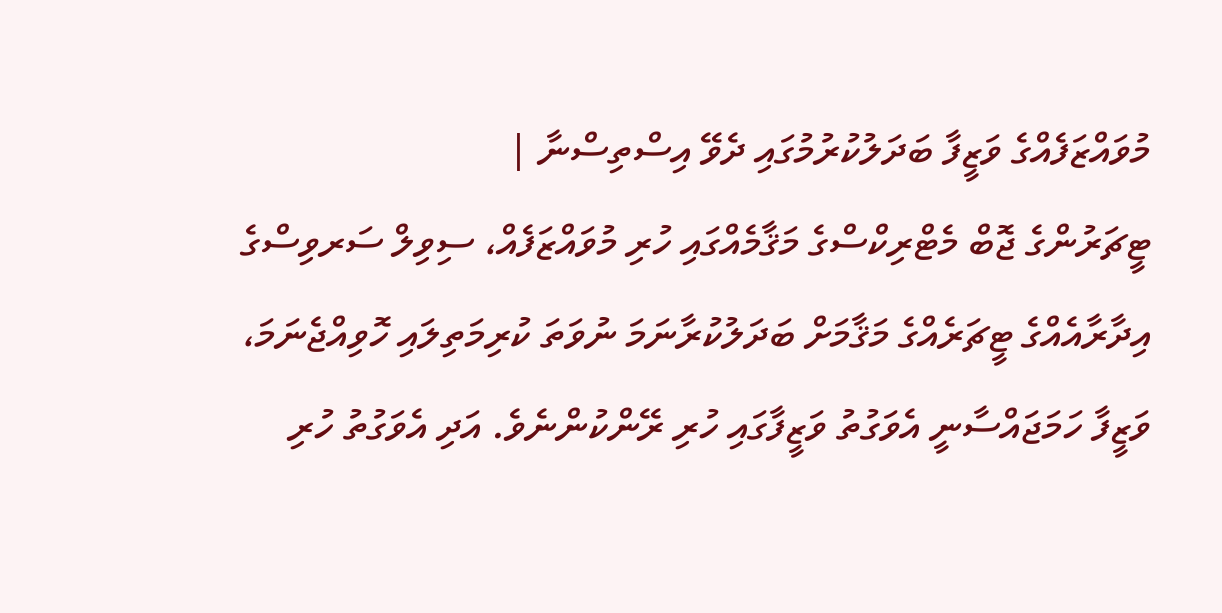މުވައްޒަފެއްގެ ވަޒީފާ ބަދަލުކުރުމުގައި ދެވޭ އިސްތިސްނާ |
ޓީޗަރުންގެ ޖޮބް މެޓްރިކްސްގެ މަޤާމެއްގައި ހުރި މުވައްޒަފެއް، ސިވިލް ސަރވިސްގެ އިދާރާއެއްގެ ޓީޗަރެއްގެ މަޤާމަށް ބަދަލުކުރާނަމަ ނުވަތަ ކުރިމަތިލައި ހޮވިއްޖެނަމަ، ވަޒީފާ ހަމަޖައްސާނީ އެވަގުތު ވަޒީފާގައި ހުރި ރޭންކުންނެވެ. އަދި އެވަގުތު ހުރި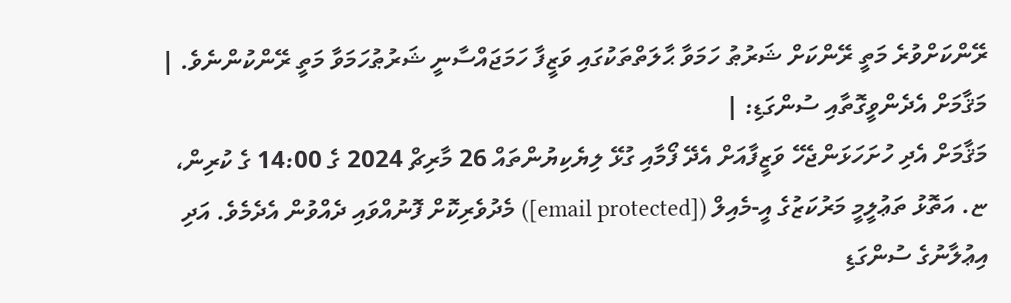ރޭންކަށްވުރެ މަތީ ރޭންކަށް ޝަރުޠު ހަމަވާ ޙާލަތްތަކުގައި ވަޒީފާ ހަމަޖައްސާނީ ޝަރުޠުހަމަވާ މަތީ ރޭންކުންނެވެ. |
މަޤާމަށް އެދެންވީގޮތާއި ސުންގަޑި: |
މަޤާމަށް އެދި ހުށަހަޅަންޖެހޭ ވަޒީފާއަށް އެދޭ ފޯމާއި ގުޅޭ ލިޔެކިޔުންތައް 26 މާރިޗް 2024 ގެ 14:00 ގެ ކުރިން، ޏ. އަތޮޅު ތަޢުލީމީ މަރުކަޒުގެ އީ-މެއިލް ([email protected]) މެދުވެރިކޮށް ފޮނުއްވައި ދެއްވުން އެދެމެވެ. އަދި އިޢުލާނުގެ ސުންގަޑި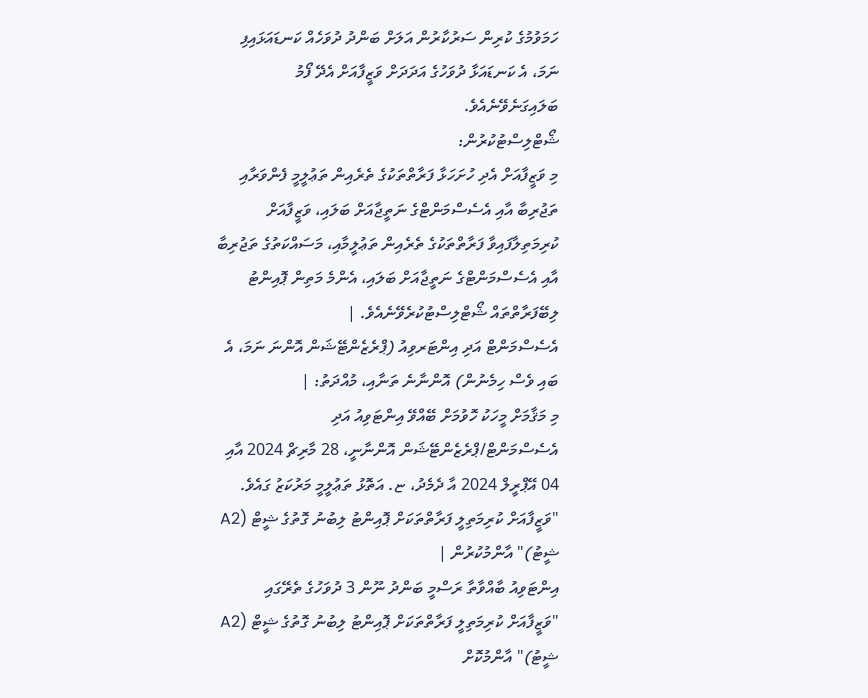ހަމަވުމުގެ ކުރިން ސަރުކާރުން އަލަށް ބަންދު ދުވަހެއް ކަނޑައަޅައިފި ނަމަ، އެ ކަނޑައަޅާ ދުވަހުގެ އަދަދަށް ވަޒީފާއަށް އެދޭ ފޯމު ބަލައިގަނެވޭނެއެވެ.
ޝޯޓްލިސްޓުކުރުން:
މި ވަޒީފާއަށް އެދި ހުށަހަޅާ ފަރާތްތަކުގެ ތެރެއިން ތަޢުލީމީ ފެންވަރާއި ތަޖުރިބާ އާއި އެސެސްމަންޓްގެ ނަތީޖާއަށް ބަލައި، ވަޒީފާއަށް ކުރިމަތިލާފައިވާ ފަރާތްތަކުގެ ތެރެއިން ތަޢުލީމާއި، މަސައްކަތުގެ ތަޖުރިބާ އާއި އެސެސްމަންޓްގެ ނަތީޖާއަށް ބަލައި، އެންމެ މަތިން ޕޮއިންޓު ލިބޭފަރާތްތައް ޝޯޓްލިސްޓުކުރެވޭނެއެވެ. |
އެސެސްމަންޓް އަދި އިންޓަރވިއު (ޕްރެޒެންޓޭޝަން އޮންނަ ނަމަ، އެ ބައި ވެސް ހިމެނުން) އޮންނާނެ ތަނާއި، މުއްދަތު: |
މި މަޤާމަށް މީހަކު ހޮވުމަށް ބޭއްވޭ އިންޓަވިއު އަދި އެސެސްމަންޓް/ޕްރެޒެންޓޭޝަން އޮންނާނީ، 28 މާރިޗް 2024 އާއި 04 އޭޕްރީލް 2024 އާ ދެމެދު، ޏ. އަތޮޅު ތަޢުލީމީ މަރުކަޒު ގައެވެ.
"ވަޒީފާއަށް ކުރިމަތިލީ ފަރާތްތަކަށް ޕޮއިންޓު ލިބުނު ގޮތުގެ ޝީޓް (A2 ޝީޓު)" އާންމުކުރުން |
އިންޓަވިއު ބާއްވާތާ ރަސްމީ ބަންދު ނޫން 3 ދުވަހުގެ ތެރޭގައި "ވަޒީފާއަށް ކުރިމަތިލީ ފަރާތްތަކަށް ޕޮއިންޓު ލިބުނު ގޮތުގެ ޝީޓް (A2 ޝީޓު)" އާންމުކޮށް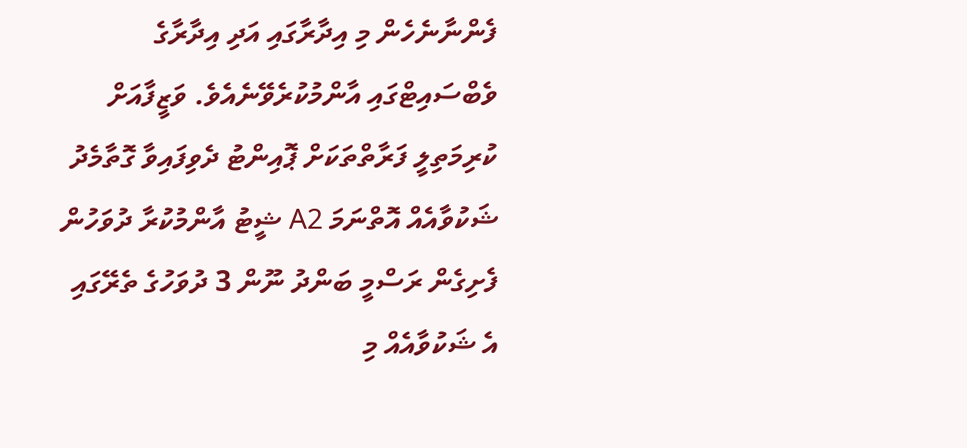ފެންނާނެހެން މި އިދާރާގައި އަދި އިދާރާގެ ވެބްސައިޓްގައި އާންމުކުރެވޭނެއެވެ. ވަޒީފާއަށް ކުރިމަތިލީ ފަރާތްތަކަށް ޕޮއިންޓު ދެވިފައިވާ ގޮތާމެދު ޝަކުވާއެއް އޮތްނަމަ A2 ޝީޓު އާންމުކުރާ ދުވަހުން ފެށިގެން ރަސްމީ ބަންދު ނޫން 3 ދުވަހުގެ ތެރޭގައި އެ ޝަކުވާއެއް މި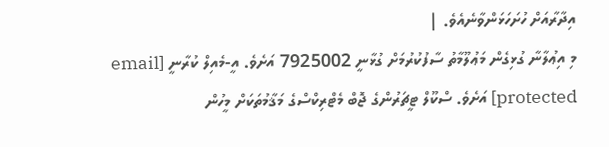އިދާރާއަށް ހުށަހަޅަންވާނެއެވެ. |
މި އިޢުލާނާ ގުޅިގެން މަޢުލޫމާތު ސާފުކުރުމަށް ގުޅާނީ 7925002 އަށެވެ. އީ-މެއިލް ކުރާނީ [email protected] އަށެވެ. ސްކޫލް ޓީޗަރުންގެ ޖޮބް މެޓްރިކްސްގެ މަޤާމުތަކަށް މީހުން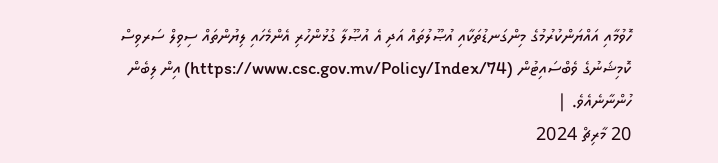ހޮވުމާއި އައްޔަންކުރުމުގެ މިންގަނޑުތަކާއި އުޞޫލުތައް އަދި އެ އުޞޫލާ ގުޅުންހުރި އެންމެހައި ލިޔުންތައް ސިވިލް ސަރވިސް ކޮމިޝަނުގެ ވެބްސައިޓުން (https://www.csc.gov.mv/Policy/Index/74) އިން ލިބެން ހުންނާނެއެވެ. |
20 މާރިޗް 2024